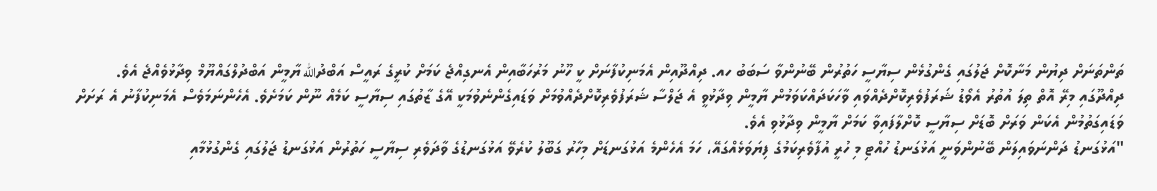ތަންތަނަށް ދިޔުން މަނާކޮށް ޖަލުގައި ގެންގުޅެން ސިޔާސީ ހަތުރުން ބޭނުންވާ ސަބަބު ހއ. ދިއްދޫއިން އެމަނިކުފާނަށް ކީ ހޫނު މަރުހަބާއިން އެނގިއްޖެ ކަމަށް ކުރީގެ ރައީސް އަބްދުالله ޔާމީން އަބްދުލްގައްޔޫމް ވިދާޅުވެއްޖެ އެވެ.
ދިއްދޫގައި މިރޭ އޮތް ތިލަ އުތުރު އެވޯޑު ޝަރަފުވެރިކޮށްދެއްވައި ވާހަކަދައްކަވަމުން ޔާމީން ވިދާޅުވީ އެ ޖަލްސާ ޝަރަފުވެރިކޮށްދެއްވުމަށް ވަޑައިގެންނެވުމަކީ އޭގެ ޒާތުގައި ސިޔާސީ ކަމެއް ނޫން ކަމަށެވެ. އެހެންނަމަވެސް އެމަނިކުފާނު އެ ރަށަށް ވަޑައިގަތުމުން އެކަން ވަރަށް ބޮޑަށް ސިޔާސީ ކޮށްލާފައިވާ ކަމަށް ޔާމީން ވިދާޅުވި އެވެ.
"އަޅުގަނޑު ދަންނަވައިލަން ބޭނުންވަނީ އަޅުގަނޑު ހުއްޓި މި ހުރީ އުފާވެރިކަމުގެ ފިޔަވަޅެއްގައޭ، ހަމަ އެހެންމެ އަޅުގަނޑަށް މިހާރު ގަބޫލު ކުރެވޭ އަޅުގަނޑުގެ ވާދަވެރި ސިޔާސީ ހަތުރުން އަޅުގަނޑު ޖަލުގައި ގެންގުޅުމާއި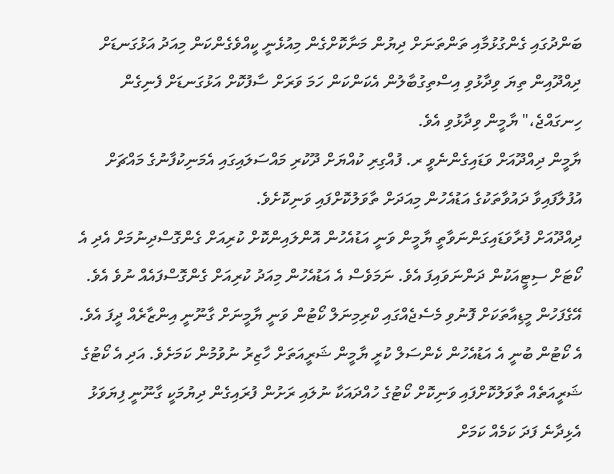ބަންދުގައި ގެންގުޅުމާއި ތަންތަނަށް ދިޔުން މަނާކޮށްގެން މިއުޅެނީ ކީއްވެގެންކަން މިއަދު އަޅުގަނޑަށް ދިއްދޫއިން ތިޔަ ވިދާޅުވި އިސްތިގުބާލުން އެކަންކަން ހަމަ ވަރަށް ސާފުކޮށް އަޅުގަނޑަށް ފެނިގެން ހިނގައްޖެ،" ޔާމީން ވިދާޅުވި އެވެ.
ޔާމީން ދިއްދޫއަށް ވަޑައިގެންނެވީ ރ. ފުއްގިރި ކުއްޔަށް ދޫކުރި މައްސަލައިގައި އެމަނިކުފާނުގެ މައްޗަށް އުފުލާފައިވާ ދައުވާތަކުގެ އަޑުއެހުން މިއަދަށް ތާވަލުކޮށްފައި ވަނިކޮށެވެ.
ދިއްދޫއަށް ފުރާވަޑައިގަންނަވާތީ ޔާމީން ވަނީ އަޑުއެހުން އޮންލައިންކޮށް ކުރިއަށް ގެންގޮސްދިނުމަށް އެދި އެ ކޯޓަށް ސިޓީއަކުން ދަންނަވައިފަ އެވެ. ނަމަވެސް އެ އަޑުއެހުން މިއަދު ކުރިއަށް ގެންގޮސްފައެއް ނުވެ އެވެ.
އޭގެފަހުން މީޑިއާތަކަށް ފޮނުވި މެސެޖެއްގައި ކްރިމިނަލް ކޯޓުން ވަނީ ޔާމީނަށް ގާނޫނީ އިންޒާރެއް ދީފަ އެވެ. އެ ކޯޓުން ބުނީ އެ އަޑުއެހުން ކެންސަލް ކުރީ ޔާމީން ޝަރީއަތަށް ހާޒިރު ނުވުމުން ކަމަށެވެ. އަދި އެ ކޯޓުގެ ޝަރީއަތެއް ތާވަލުކޮށްފައި ވަނިކޮށް ކޯޓުގެ ހުއްދައަކާ ނުލައި ރަށުން ފުރައިގެން ދިޔުމަކީ ގާނޫނީ ފިޔަވަޅު އެޅިދާނެ ފަދަ ކަމެއް ކަމަށް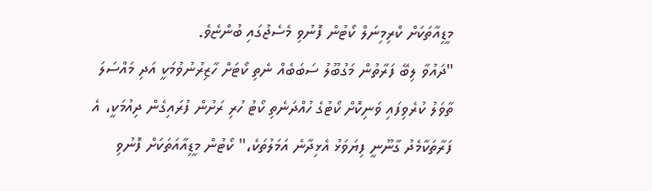މީޑިއާތަކަށް ކްރިމިނަލް ކޯޓުން ފޮނުވި މެސެޖުގައި ބުންޏެވެ.
"ދައުވާ ލިބޭ ފަރާތުން މަގުބޫލު ސަބަބެއް ނެތި ކޯޓަށް ހާޒިރުނުވުމަކީ އަދި މައްސަލަ ތާވަލު ކުރެވިފައި ވަނިކޮށް ކޯޓުގެ ހުއްދަނެތި ކޯޓު ހުރި ރަށުން ފުރައިގެން ދިއުމަކީ، އެ ފަރާތަކާމެދު ގާނޫނީ ފިޔަވަޅު އެޅިދާނެ އަމަލުތަކެ،" ކޯޓުން މީޑިއާއަތަކަށް ފޮނުވި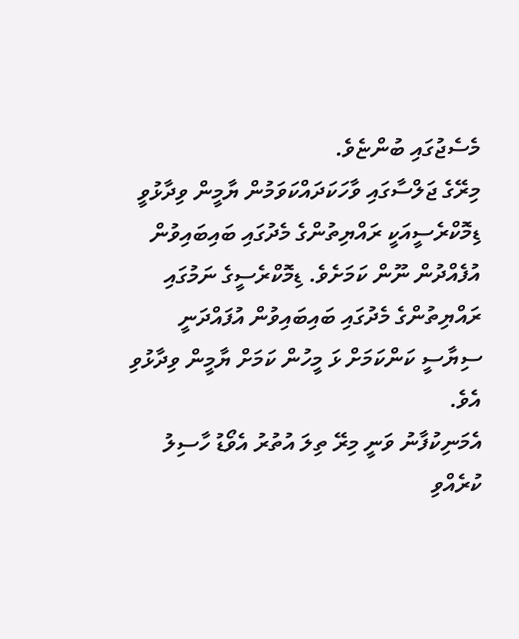މެސެޖުގައި ބުންޏެވެ.
މިރޭގެ ޖަލްސާގައި ވާހަކަދައްކަވަމުން ޔާމީން ވިދާޅުވީ ޑިމޮކްރެސީއަކީ ރައްޔިތުންގެ މެދުގައި ބައިބައިވުން އުފެއްދުން ނޫން ކަމަށެވެ. ޑިމޮކްރެސީގެ ނަމުގައި ރައްޔިތުންގެ މެދުގައި ބައިބައިވުން އުފައްދަނީ ސިޔާސީ ކަންކަމަށް ޅަ މީހުން ކަމަށް ޔާމީން ވިދާޅުވި އެވެ.
އެމަނިކުފާނު ވަނީ މިރޭ ތިލަ އުތުރު އެވޯޑު ހާސިލު ކުރެއްވި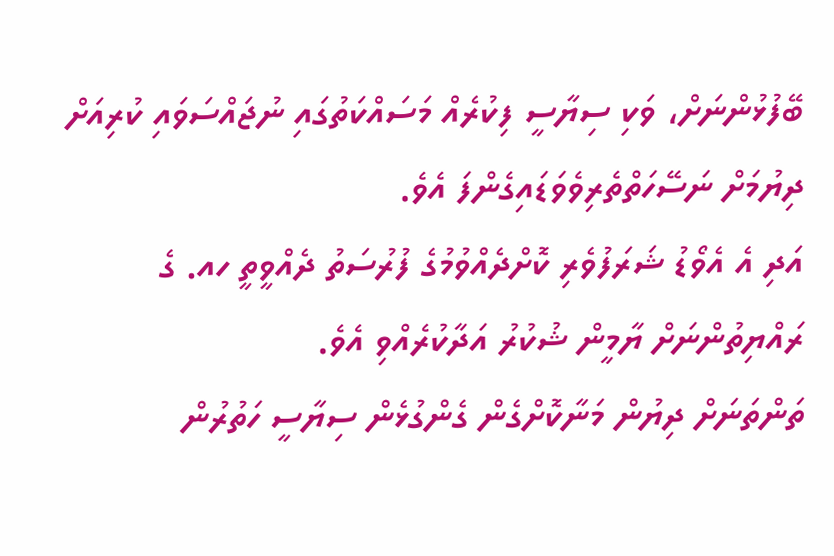ބޭފުޅުންނަށް، ވަކި ސިޔާސީ ފިކުރެއް މަސައްކަތުގައި ނުޖައްސަވައި ކުރިއަށް ދިޔުމަށް ނަސޭހަތްތެރިވެވަޑައިގެންފަ އެވެ.
އަދި އެ އެވޯޑު ޝަރަފުވެރި ކޮށްދެއްވުމުގެ ފުރުސަތު ދެއްވީތީ ހއ. ގެ ރައްޔިތުންނަށް ޔާމީން ޝުކުރު އަދާކުރެއްވި އެވެ.
ތަންތަނަށް ދިޔުން މަނާކޮށްގެން ގެންގުޅެން ސިޔާސީ ހަތުރުން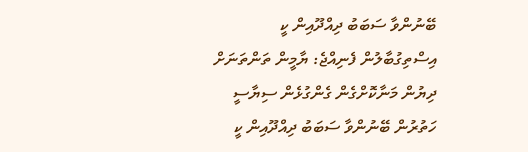ބޭނުންވާ ސަބަބު ދިއްދޫއިން ކީ އިސްތިގުބާލުން ފެނިއްޖެ: ޔާމީން ތަންތަނަށް ދިޔުން މަނާކޮށްގެން ގެންގުޅެން ސިޔާސީ ހަތުރުން ބޭނުންވާ ސަބަބު ދިއްދޫއިން ކީ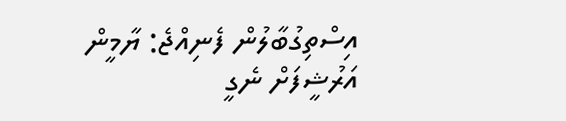އިސްތިގުބާލުން ފެނިއްޖެ: ޔާމީން
އަރުޝީފަށް ނެގީ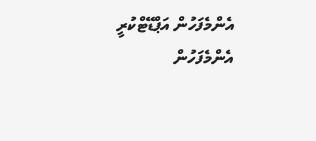އެންމެފަހުން އަޕްޑޭޓްކުރީ
އެންމެފަހުން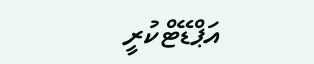އަޕްޑޭޓްކުރީ